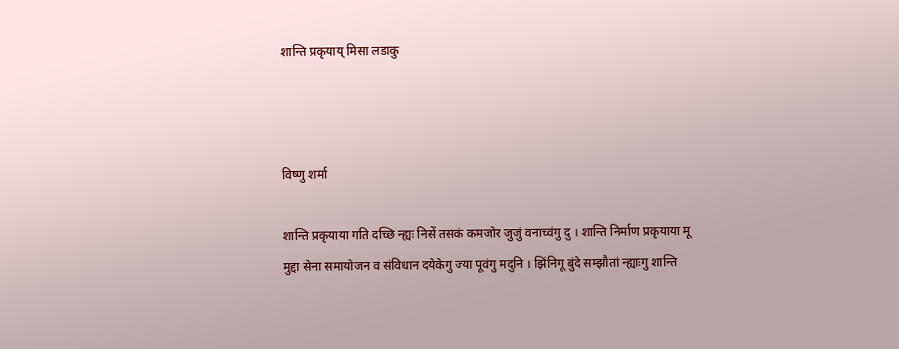शान्ति प्रकृयाय् मिसा लडाकु



विष्णु शर्मा

शान्ति प्रकृयाया गति दच्छि न्ह्यः निसें तसकं कमजोर जुजुं वनाच्वंगु दु । शान्ति निर्माण प्रकृयाया मू मुद्दा सेना समायोजन व संविधान दयेकेगु ज्या पूवंगु मदुनि । झिंनिगू बुंदे सम्झौतां न्ह्याःगु शान्ति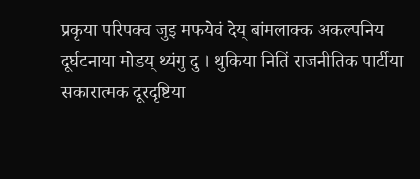प्रकृया परिपक्व जुइ मफयेवं देय् बांमलाक्क अकल्पनिय दूर्घटनाया मोडय् थ्यंगु दु । थुकिया नितिं राजनीतिक पार्टीया सकारात्मक दूरदृष्टिया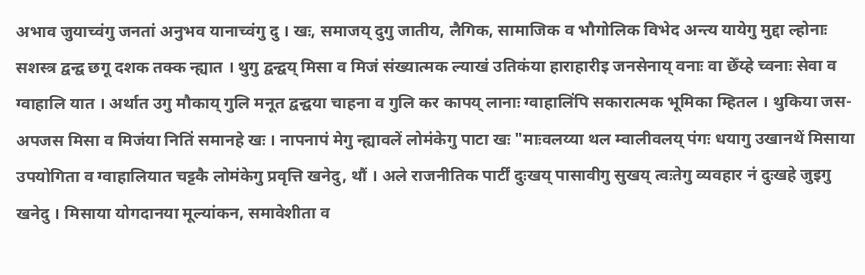अभाव जुयाच्वंगु जनतां अनुभव यानाच्वंगु दु । खः, समाजय् दुगु जातीय, लैगिक, सामाजिक व भौगोलिक विभेद अन्त्य यायेगु मुद्दा ल्होनाः सशस्त्र द्वन्द्व छगू दशक तक्क न्ह्यात । थुगु द्वन्द्वय् मिसा व मिजं संख्यात्मक ल्याखं उतिकंया हाराहारीइ जनसेनाय् वनाः वा छेँय्हे च्वनाः सेवा व ग्वाहालि यात । अर्थात उगु मौकाय् गुलि मनूत द्वन्द्वया चाहना व गुलि कर कापय् लानाः ग्वाहालिंपि सकारात्मक भूमिका म्हितल । थुकिया जस-अपजस मिसा व मिजंया नितिं समानहे खः । नापनापं मेगु न्ह्यावलें लोमंकेगु पाटा खः "माःवलय्या थल म्वालीवलय् पंगः धयागु उखानथें मिसाया उपयोगिता व ग्वाहालियात चट्टकै लोमंकेगु प्रवृत्ति खनेदु, थौं । अले राजनीतिक पार्टीं दुःखय् पासावीगु सुखय् त्वःतेगु व्यवहार नं दुःखहे जुइगु खनेदु । मिसाया योगदानया मूल्यांकन, समावेशीता व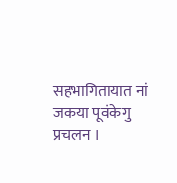सहभागितायात नां जकया पूवंकेगु प्रचलन ।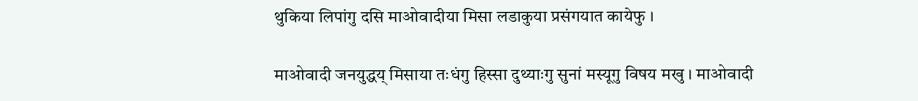थुकिया लिपांगु दसि माओवादीया मिसा लडाकुया प्रसंगयात कायेफु ।

माओवादी जनयुद्धय् मिसाया तःधंगु हिस्सा दुथ्याःगु सुनां मस्यूगु विषय मखु । माओवादी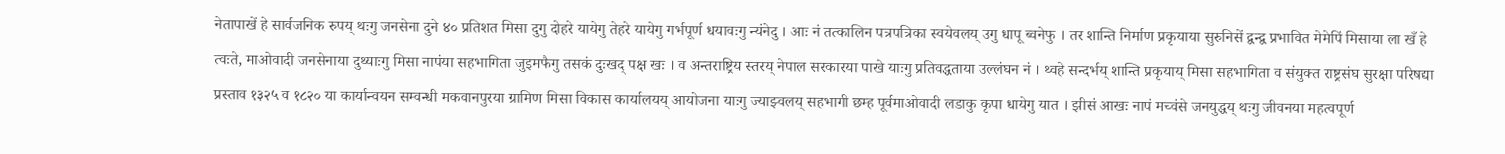नेतापाखें हे सार्वजनिक रुपय् थःगु जनसेना दुने ४० प्रतिशत मिसा दुगु दोहरे यायेगु तेहरे यायेगु गर्भपूर्ण धयावःगु न्यंनेदु । आः नं तत्कालिन पत्रपत्रिका स्वयेवलय् उगु धापू ब्वनेफु । तर शान्ति निर्माण प्रकृयाया सुरुनिसें द्वन्द्व प्रभावित मेमेपिं मिसाया ला खँ हे त्वःते, माओवादी जनसेनाया दुथ्याःगु मिसा नापंया सहभागिता जुइमफैगु तसकं दुःखद् पक्ष खः । व अन्तराष्ट्रिय स्तरय् नेपाल सरकारया पाखे याःगु प्रतिवद्धताया उल्लंघन नं । थ्वहे सन्दर्भय् शान्ति प्रकृयाय् मिसा सहभागिता व संयुक्त राष्ट्रसंघ सुरक्षा परिषद्या प्रस्ताव १३२५ व १८२० या कार्यान्वयन सम्वन्धी मकवानपुरया ग्रामिण मिसा विकास कार्यालयय् आयोजना याःगु ज्याझ्वलय् सहभागी छम्ह पूर्वमाओवादी लडाकु कृपा धायेगु यात । झीसं आखः नापं मच्वंसे जनयुद्धय् थःगु जीवनया महत्वपूर्ण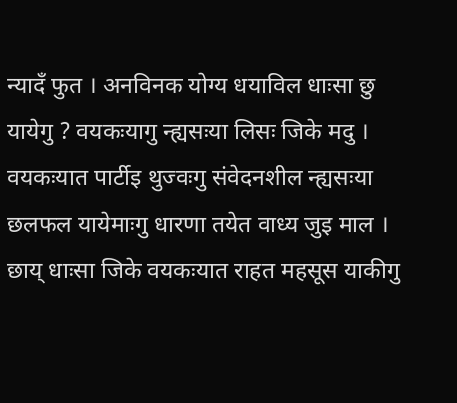न्यादँ फुत । अनविनक योग्य धयाविल धाःसा छु यायेगु ? वयकःयागु न्ह्यसःया लिसः जिके मदु । वयकःयात पार्टीइ थुज्वःगु संवेदनशील न्ह्यसःया छलफल यायेमाःगु धारणा तयेत वाध्य जुइ माल । छाय् धाःसा जिके वयकःयात राहत महसूस याकीगु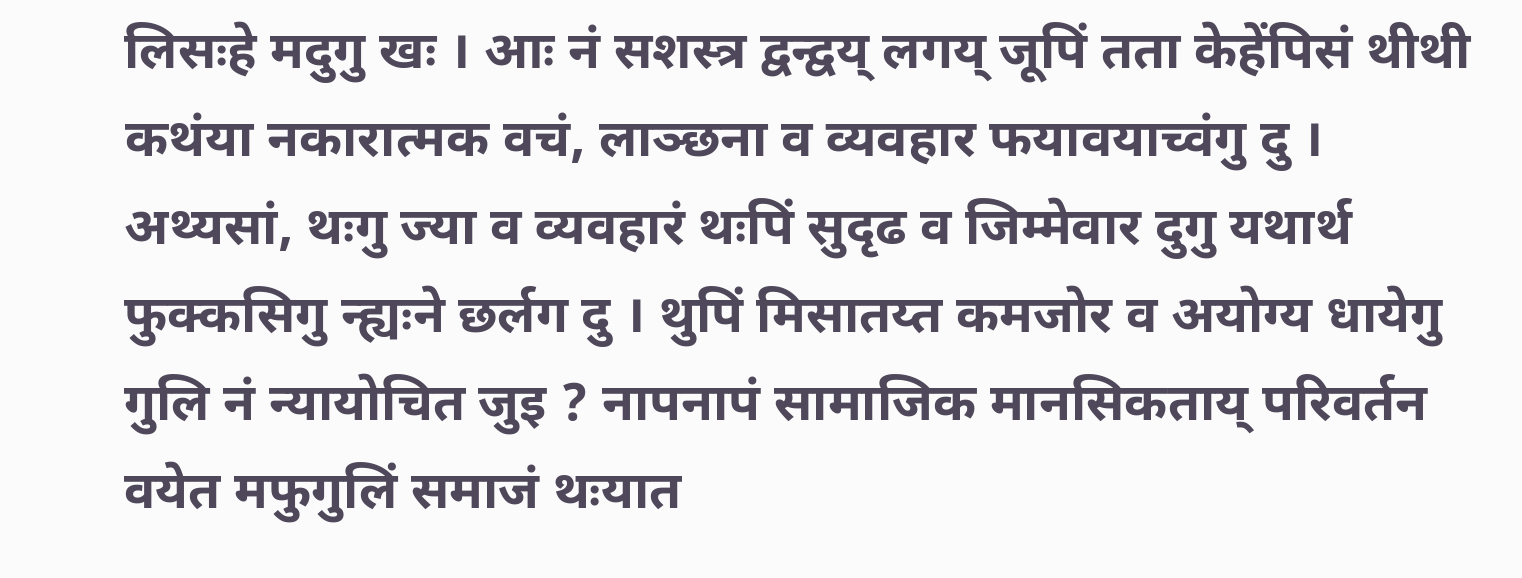लिसःहे मदुगु खः । आः नं सशस्त्र द्वन्द्वय् लगय् जूपिं तता केहेंपिसं थीथी कथंया नकारात्मक वचं, लाञ्छना व व्यवहार फयावयाच्वंगु दु । अथ्यसां, थःगु ज्या व व्यवहारं थःपिं सुदृढ व जिम्मेवार दुगु यथार्थ फुक्कसिगु न्ह्यःने छर्लग दु । थुपिं मिसातय्त कमजोर व अयोग्य धायेगु गुलि नं न्यायोचित जुइ ? नापनापं सामाजिक मानसिकताय् परिवर्तन वयेत मफुगुलिं समाजं थःयात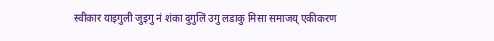स्वीकार याइगुली जुइगु नं शंका दुगुलिं उगु लडाकु मिसा समाजय् एकीकरण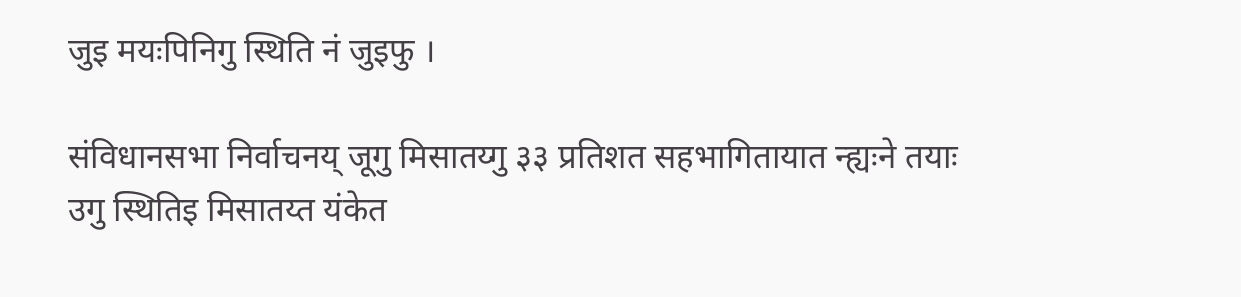जुइ मयःपिनिगु स्थिति नं जुइफु ।

संविधानसभा निर्वाचनय् जूगु मिसातय्गु ३३ प्रतिशत सहभागितायात न्ह्यःने तयाः उगु स्थितिइ मिसातय्त यंकेत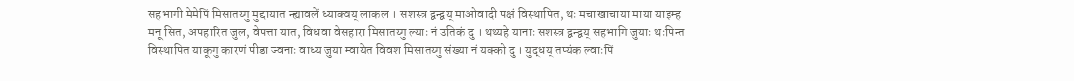सहभागी मेमेपिं मिसातय्गु मुद्दायात न्ह्यावलें ध्याक्वय् लाकल । सशस्त्र द्वन्द्वय् माओवादी पक्षं विस्थापित, थः मचाखाचाया माया याइम्ह मनू सित, अपहारित जुल, वेपत्ता यात, विधवा वेसहारा मिसातय्गु ल्याः नं उतिकं दु । थथ्यहे यानाः सशस्त्र द्वन्द्वय् सहभागि जुयाः थःपिन्त विस्थापित याकूगु कारणं पीडा ज्वनाः वाध्य जुया म्वायेत विवश मिसातय्गु संख्या नं यक्को दु । युद्धय् तप्यंक ल्वाःपिं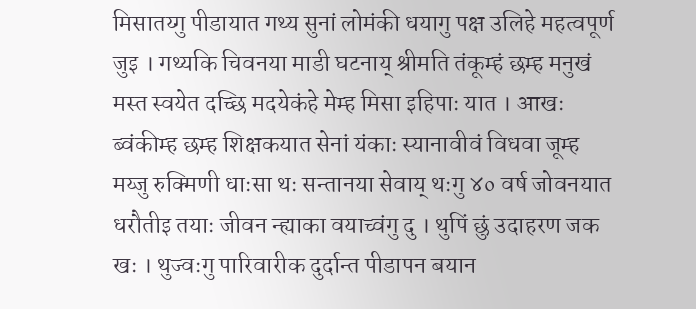मिसातय्गु पीडायात गथ्य सुनां लोमंकी धयागु पक्ष उलिहे महत्वपूर्ण जुइ । गथ्यकि चिवनया माडी घटनाय् श्रीमति तंकूम्हं छम्ह मनुखं मस्त स्वयेत दच्छि मदयेकंहे मेम्ह मिसा इहिपाः यात । आखः ब्वंकीम्ह छम्ह शिक्षकयात सेनां यंकाः स्यानावीवं विधवा जूम्ह मय्जु रुक्मिणी धाःसा थः सन्तानया सेवाय् थःगु ४० वर्ष जोवनयात धरौतीइ तयाः जीवन न्ह्याका वयाच्वंगु दु । थुपिं छुं उदाहरण जक खः । थुज्वःगु पारिवारीक दुर्दान्त पीडापन बयान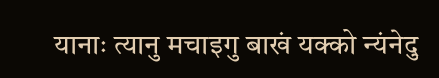यानाः त्यानु मचाइगु बाखं यक्को न्यंनेदु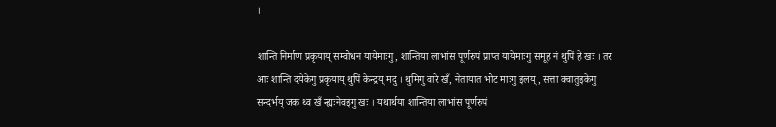।

शान्ति निर्माण प्रकृयाय् सम्वोधन यायेमाःगु, शान्तिया लाभांस पूर्णरुपं प्राप्त यायेमाःगु समूह नं थुपिं हे खः । तर आः शान्ति दयेकेगु प्रकृयाय् थुपिं केन्द्रय् मदु । थुमिगु वारे खँ, नेतायात भोट माःगु इलय्, सत्ता क्वातुइकेगु सन्दर्भय् जक थ्व खँ न्ह्यःनेवइगु खः । यथार्थया शान्तिया लाभांस पूर्णरुपं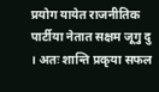प्रयोग यायेत राजनीतिक पार्टीया नेतात सक्षम जूगु दु । अतः शान्ति प्रकृया सफल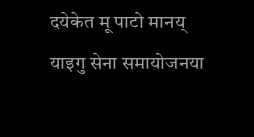दयेकेत मू पाटो मानय् याइगु सेना समायोजनया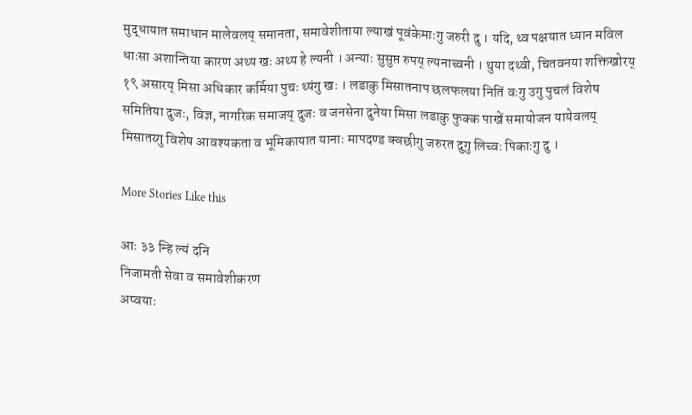मुद्धायात समाधान मालेवलय् समानता, समावेशीताया ल्याखं पूवंकेमाःगु जरुरी दु । यदि, थ्व पक्षयात ध्यान मविल धाःसा अशान्तिया कारण अथ्य खः अथ्य हे ल्यनी । अन्याः सुसुप्त रुपय् ल्यनाच्वनी । थुया दथ्वी, चितवनया शक्तिखोरय् १९ असारय् मिसा अधिकार कर्मिया पुचः थ्यंगु खः । लडाकु मिसातनाप छलफलया नितिं वःगु उगु पुचलं विशेष समितिया दुजः, विज्ञ, नागरिक समाजय् दुजः व जनसेना दुनेया मिसा लडाकु फुक्क पाखें समायोजन यायेवलय् मिसातय्गु विशेष आवश्यकता व भूमिकायात यानाः मापदण्ड क्वछीगु जरुरत दुगु लिच्वः पिकाःगु दु ।

More Stories Like this

आः ३३ न्हि ल्यं दनि
निजामती सेवा व समावेशीकरण
अप्वयाः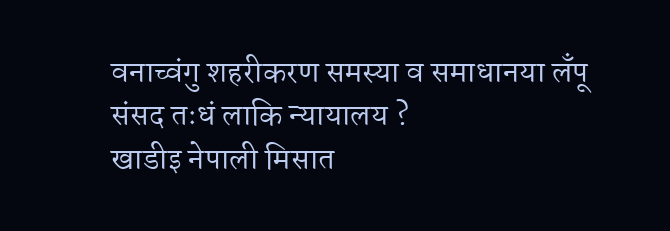वनाच्वंगु शहरीकरण समस्या व समाधानया लँपू
संसद तःधं लाकि न्यायालय ?
खाडीइ नेपाली मिसात